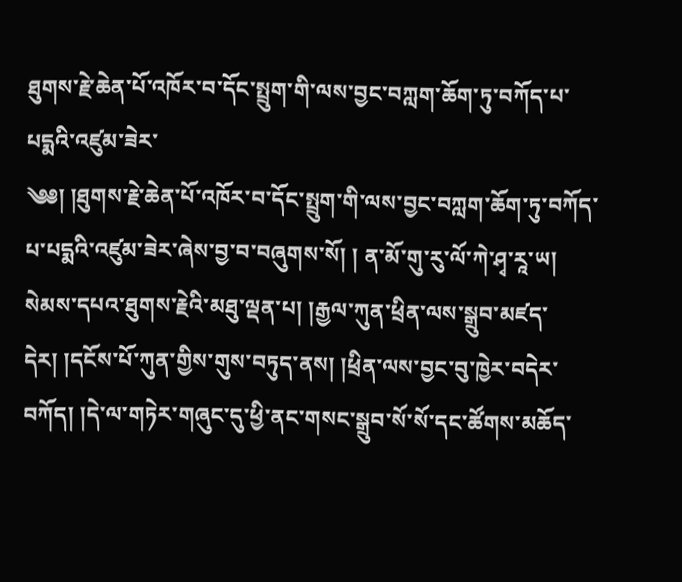ཐུགས་རྗེ་ཆེན་པོ་འཁོར་བ་དོང་སྤྲུག་གི་ལས་བྱང་བཀླག་ཆོག་ཏུ་བཀོད་པ་པདྨའི་འཛུམ་ཟེར་
༄༅། །ཐུགས་རྗེ་ཆེན་པོ་འཁོར་བ་དོང་སྤྲུག་གི་ལས་བྱང་བཀླག་ཆོག་ཏུ་བཀོད་པ་པདྨའི་འཛུམ་ཟེར་ཞེས་བྱ་བ་བཞུགས་སོ། ། ན་མོ་གུ་རུ་ལོ་ཀེ་ཤྭ་རཱ་ཡ། སེམས་དཔའ་ཐུགས་རྗེའི་མཐུ་ལྡན་པ། །རྒྱལ་ཀུན་ཕྲིན་ལས་སྒྲུབ་མཛད་དེར། །དངོས་པོ་ཀུན་གྱིས་གུས་བཏུད་ནས། །ཕྲིན་ལས་བྱང་བུ་ཁྱེར་བདེར་བཀོད། །དེ་ལ་གཏེར་གཞུང་དུ་ཕྱི་ནང་གསང་སྒྲུབ་སོ་སོ་དང་ཚོགས་མཆོད་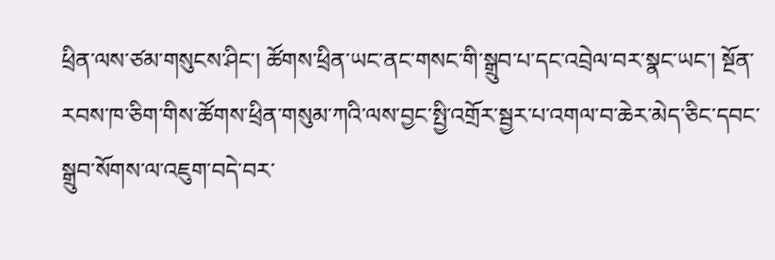ཕྲིན་ལས་ཙམ་གསུངས་ཤིང་། ཚོགས་ཕྲིན་ཡང་ནང་གསང་གི་སྒྲུབ་པ་དང་འབྲེལ་བར་སྣང་ཡང་། སྔོན་རབས་ཁ་ཅིག་གིས་ཚོགས་ཕྲིན་གསུམ་ཀའི་ལས་བྱང་སྤྱི་འགྲོར་སྦྱར་པ་འགལ་བ་ཆེར་མེད་ཅིང་དབང་སྒྲུབ་སོགས་ལ་འཇུག་བདེ་བར་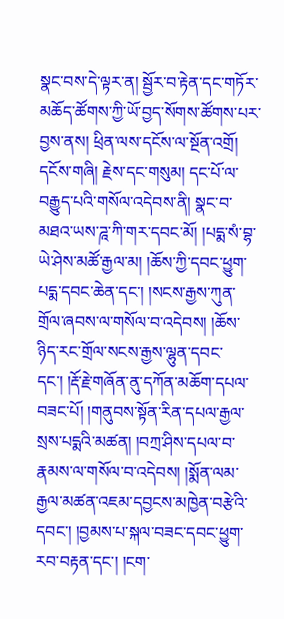སྣང་བས་དེ་ལྟར་ན། སྦྱོར་བ་རྟེན་དང་གཏོར་མཆོད་ཚོགས་ཀྱི་ཡོ་བྱད་སོགས་ཚོགས་པར་བྱས་ནས། ཕྲིན་ལས་དངོས་ལ་སྔོན་འགྲོ། དངོས་གཞི། རྗེས་དང་གསུམ། དང་པོ་ལ་བརྒྱུད་པའི་གསོལ་འདེབས་ནི། སྣང་བ་མཐའ་ཡས་ཌཱ་ཀི་གར་དབང་མོ། །པདྨ་སཾ་བྷ་ཡེ་ཤེས་མཚོ་རྒྱལ་མ། །ཆོས་ཀྱི་དབང་ཕྱུག་པདྨ་དབང་ཆེན་དང་། །སངས་རྒྱས་ཀུན་གྲོལ་ཞབས་ལ་གསོལ་བ་འདེབས། །ཆོས་ཉིད་རང་གྲོལ་སངས་རྒྱས་ལྷུན་དབང་དང་། །རྡོ་རྗེ་གཞོན་ནུ་དཀོན་མཆོག་དཔལ་བཟང་པོ། །གནུབས་སྟོན་རིན་དཔལ་རྒྱལ་སྲས་པདྨའི་མཚན། །བཀྲ་ཤིས་དཔལ་བ་རྣམས་ལ་གསོལ་བ་འདེབས། །སྨོན་ལམ་རྒྱལ་མཚན་འཇམ་དབྱངས་མཁྱེན་བརྩེའི་དབང་། །བྱམས་པ་སྐལ་བཟང་དབང་ཕྱུག་རབ་བརྟན་དང་། །ངག་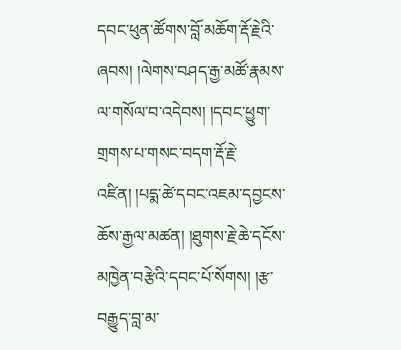དབང་ཕུན་ཚོགས་བློ་མཆོག་རྡོ་རྗེའི་ཞབས། །ལེགས་བཤད་རྒྱ་མཚོ་རྣམས་ལ་གསོལ་བ་འདེབས། །དབང་ཕྱུག་གྲགས་པ་གསང་བདག་རྡོ་རྗེ་འཛིན། །པདྨ་ཚེ་དབང་འཇམ་དབྱངས་ཆོས་རྒྱལ་མཚན། །ཐུགས་རྗེ་ཆེ་དངོས་མཁྱེན་བརྩེའི་དབང་པོ་སོགས། །རྩ་བརྒྱུད་བླ་མ་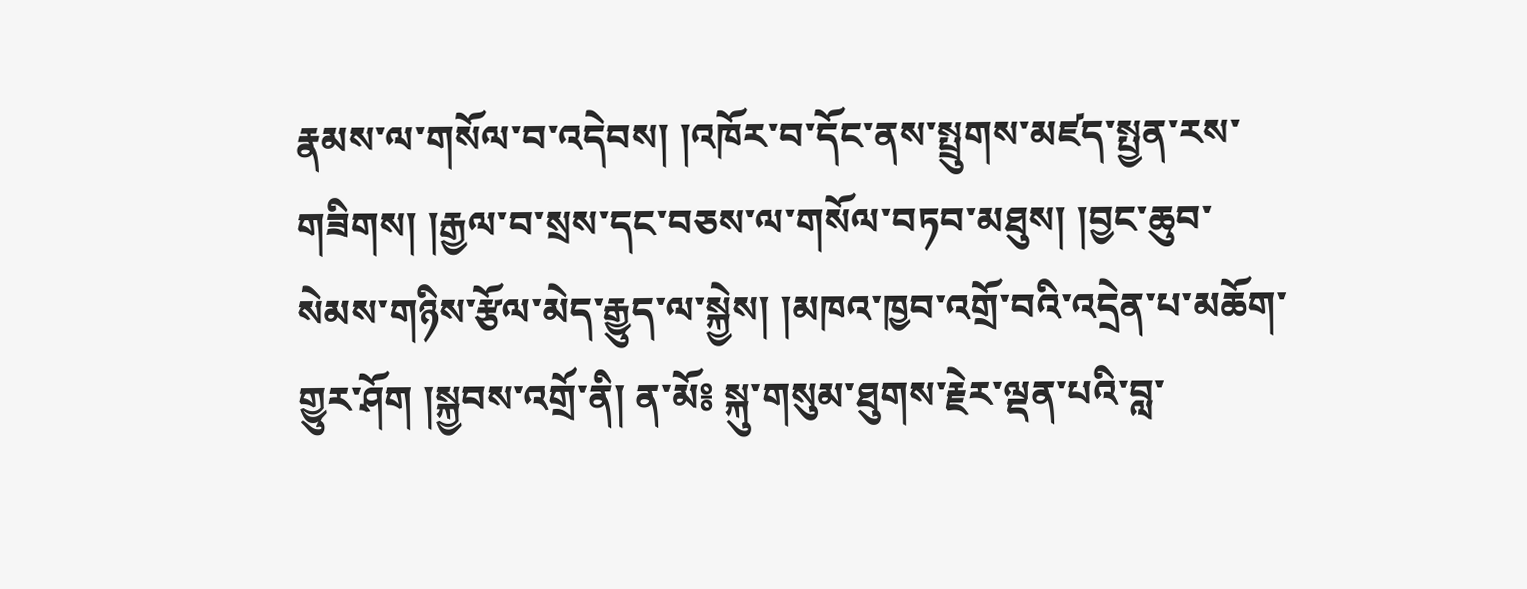རྣམས་ལ་གསོལ་བ་འདེབས། །འཁོར་བ་དོང་ནས་སྤྲུགས་མཛད་སྤྱན་རས་གཟིགས། །རྒྱལ་བ་སྲས་དང་བཅས་ལ་གསོལ་བཏབ་མཐུས། །བྱང་ཆུབ་སེམས་གཉིས་རྩོལ་མེད་རྒྱུད་ལ་སྐྱེས། །མཁའ་ཁྱབ་འགྲོ་བའི་འདྲེན་པ་མཆོག་གྱུར་ཤོག །སྐྱབས་འགྲོ་ནི། ན་མོ༔ སྐུ་གསུམ་ཐུགས་རྗེར་ལྡན་པའི་བླ་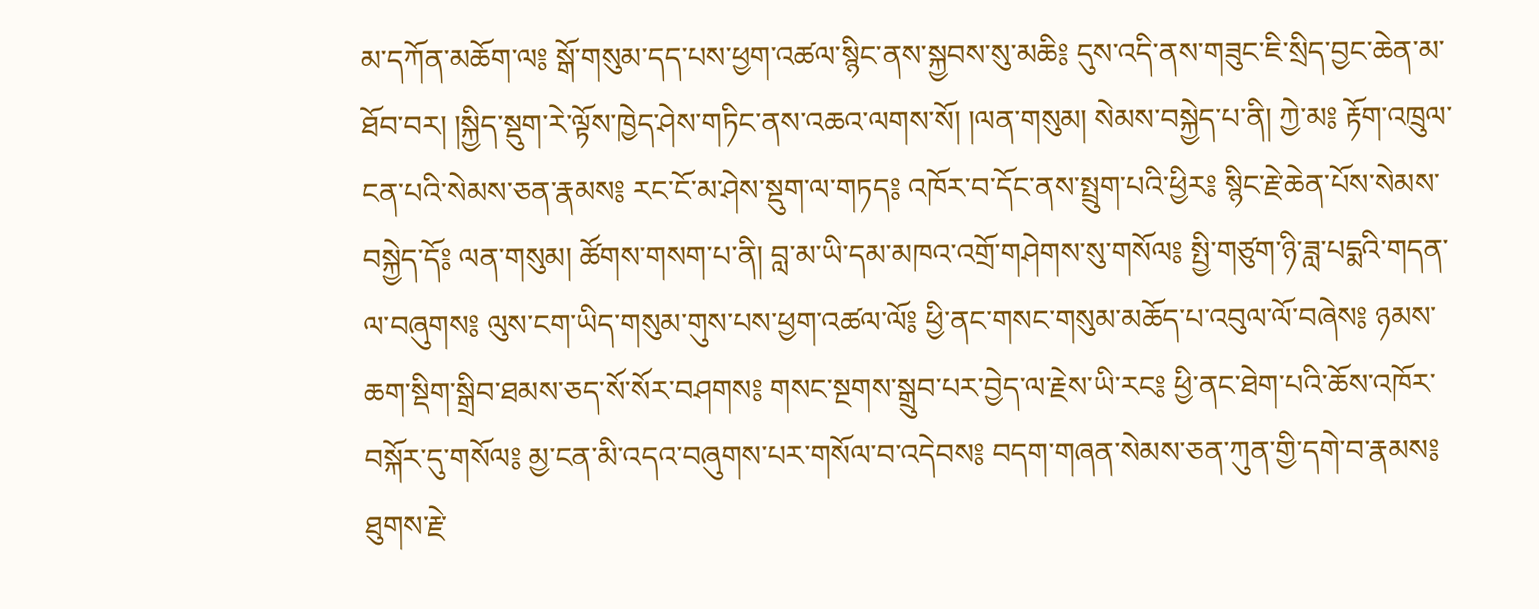མ་དཀོན་མཆོག་ལ༔ སྒོ་གསུམ་དད་པས་ཕྱག་འཚལ་སྙིང་ནས་སྐྱབས་སུ་མཆི༔ དུས་འདི་ནས་གཟུང་ཇི་སྲིད་བྱང་ཆེན་མ་ཐོབ་བར། །སྐྱིད་སྡུག་རེ་ལྟོས་ཁྱེད་ཤེས་གཏིང་ནས་འཆའ་ལགས་སོ། །ལན་གསུམ། སེམས་བསྐྱེད་པ་ནི། ཀྱེ་མ༔ རྟོག་འཁྲུལ་ངན་པའི་སེམས་ཅན་རྣམས༔ རང་ངོ་མ་ཤེས་སྡུག་ལ་གཏད༔ འཁོར་བ་དོང་ནས་སྤྲུག་པའི་ཕྱིར༔ སྙིང་རྗེ་ཆེན་པོས་སེམས་བསྐྱེད་དོ༔ ལན་གསུམ། ཚོགས་གསག་པ་ནི། བླ་མ་ཡི་དམ་མཁའ་འགྲོ་གཤེགས་སུ་གསོལ༔ སྤྱི་གཙུག་ཉི་ཟླ་པདྨའི་གདན་ལ་བཞུགས༔ ལུས་ངག་ཡིད་གསུམ་གུས་པས་ཕྱག་འཚལ་ལོ༔ ཕྱི་ནང་གསང་གསུམ་མཆོད་པ་འབུལ་ལོ་བཞེས༔ ཉམས་ཆག་སྡིག་སྒྲིབ་ཐམས་ཅད་སོ་སོར་བཤགས༔ གསང་སྔགས་སྒྲུབ་པར་བྱེད་ལ་རྗེས་ཡི་རང༔ ཕྱི་ནང་ཐེག་པའི་ཆོས་འཁོར་བསྐོར་དུ་གསོལ༔ མྱ་ངན་མི་འདའ་བཞུགས་པར་གསོལ་བ་འདེབས༔ བདག་གཞན་སེམས་ཅན་ཀུན་གྱི་དགེ་བ་རྣམས༔ ཐུགས་རྗེ་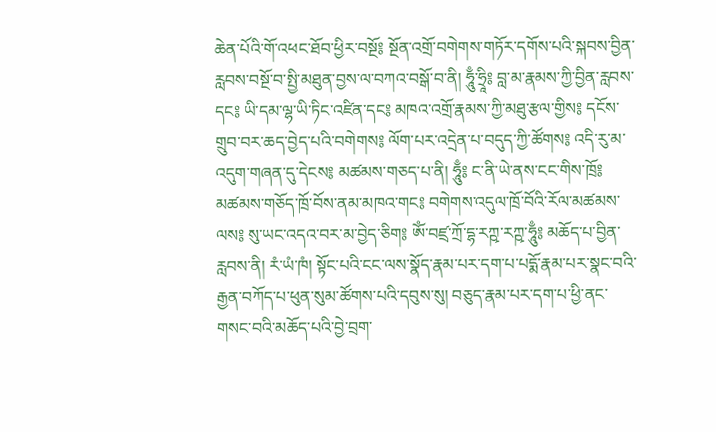ཆེན་པོའི་གོ་འཕང་ཐོབ་ཕྱིར་བསྔོ༔ སྔོན་འགྲོ་བགེགས་གཏོར་དགོས་པའི་སྐབས་བྱིན་རླབས་བསྔོ་བ་སྤྱི་མཐུན་བྱས་ལ་བཀའ་བསྒོ་བ་ནི། ཧཱུྃ་ཧྲཱི༔ བླ་མ་རྣམས་ཀྱི་བྱིན་རླབས་དང༔ ཡི་དམ་ལྷ་ཡི་ཏིང་འཛིན་དང༔ མཁའ་འགྲོ་རྣམས་ཀྱི་མཐུ་རྩལ་གྱིས༔ དངོས་གྲུབ་བར་ཆད་བྱེད་པའི་བགེགས༔ ལོག་པར་འདྲེན་པ་བདུད་ཀྱི་ཚོགས༔ འདི་རུ་མ་འདུག་གཞན་དུ་དེངས༔ མཚམས་གཅད་པ་ནི། ཧཱུྃ༔ ང་ནི་ཡེ་ནས་ངང་གིས་ཁྲོ༔ མཚམས་གཅོད་ཁྲོ་བོས་ནམ་མཁའ་གང༔ བགེགས་འདུལ་ཁྲོ་བོའི་རོལ་མཚམས་ལས༔ སུ་ཡང་འདའ་བར་མ་བྱེད་ཅིག༔ ཨོཾ་བཛྲ་ཀྲོ་དྷ་རཀྵ་རཀྵ་ཧཱུྃ༔ མཆོད་པ་བྱིན་རླབས་ནི། རཾ་ཡཾ་ཁཾ། སྟོང་པའི་ངང་ལས་སྣོད་རྣམ་པར་དག་པ་པདྨོ་རྣམ་པར་སྣང་བའི་རྒྱན་བཀོད་པ་ཕུན་སུམ་ཚོགས་པའི་དབུས་སུ། བཅུད་རྣམ་པར་དག་པ་ཕྱི་ནང་གསང་བའི་མཆོད་པའི་བྱེ་བྲག་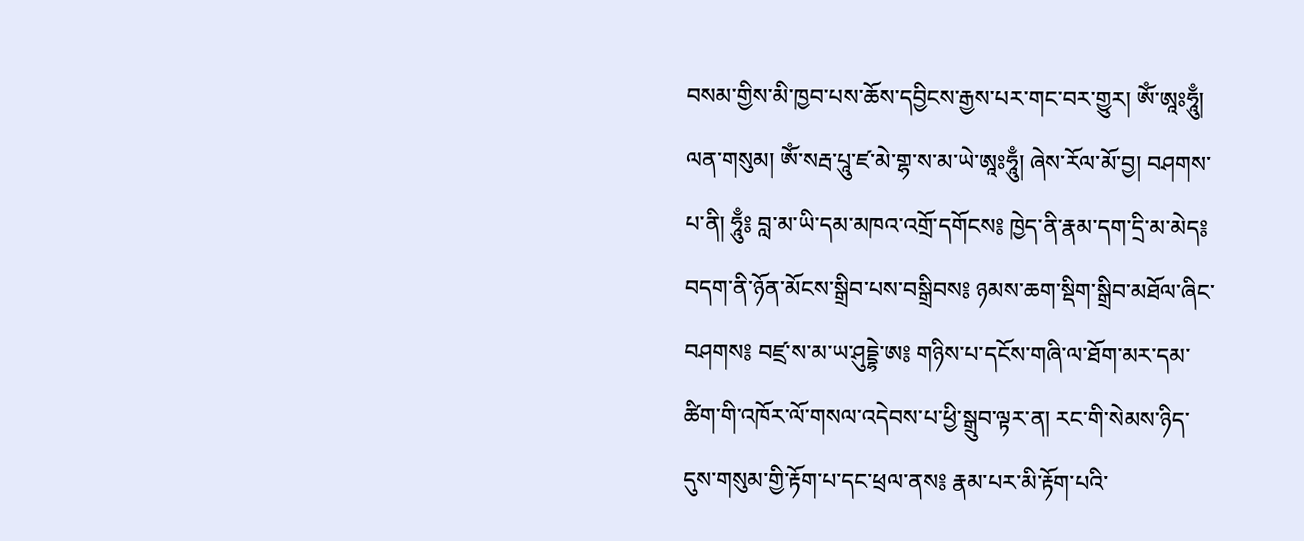བསམ་གྱིས་མི་ཁྱབ་པས་ཆོས་དབྱིངས་རྒྱས་པར་གང་བར་གྱུར། ཨོཾ་ཨཱཿཧཱུྃ། ལན་གསུམ། ཨོཾ་སརྦ་པཱུ་ཛ་མེ་གྷ་ས་མ་ཡེ་ཨཱཿཧཱུྃ། ཞེས་རོལ་མོ་བྱ། བཤགས་པ་ནི། ཧཱུྃ༔ བླ་མ་ཡི་དམ་མཁའ་འགྲོ་དགོངས༔ ཁྱེད་ནི་རྣམ་དག་དྲི་མ་མེད༔ བདག་ནི་ཉོན་མོངས་སྒྲིབ་པས་བསྒྲིབས༔ ཉམས་ཆག་སྡིག་སྒྲིབ་མཐོལ་ཞིང་བཤགས༔ བཛྲ་ས་མ་ཡ་ཤུདྡྷེ་ཨ༔ གཉིས་པ་དངོས་གཞི་ལ་ཐོག་མར་དམ་ཚིག་གི་འཁོར་ལོ་གསལ་འདེབས་པ་ཕྱི་སྒྲུབ་ལྟར་ན། རང་གི་སེམས་ཉིད་དུས་གསུམ་གྱི་རྟོག་པ་དང་ཕྲལ་ནས༔ རྣམ་པར་མི་རྟོག་པའི་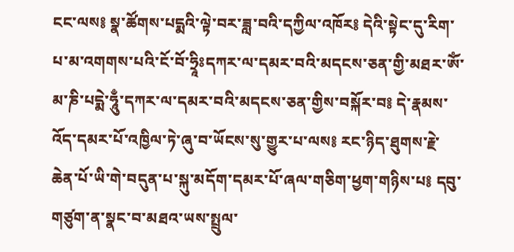ངང་ལས༔ སྣ་ཚོགས་པདྨའི་ལྟེ་བར་ཟླ་བའི་དཀྱིལ་འཁོར༔ དེའི་སྟེང་དུ་རིག་པ་མ་འགགས་པའི་ངོ་བོ་ཧྲཱིཿདཀར་ལ་དམར་བའི་མདངས་ཅན་གྱི་མཐར་ཨོཾ་མ་ཎི་པདྨེ་ཧཱུྃ་དཀར་ལ་དམར་བའི་མདངས་ཅན་གྱིས་བསྐོར་བ༔ དེ་རྣམས་འོད་དམར་པོ་འཁྱིལ་ཏེ་ཞུ་བ་ཡོངས་སུ་གྱུར་པ་ལས༔ རང་ཉིད་ཐུགས་རྗེ་ཆེན་པོ་ཡི་གེ་བདུན་པ་སྐུ་མདོག་དམར་པོ་ཞལ་གཅིག་ཕྱག་གཉིས་པ༔ དབུ་གཙུག་ན་སྣང་བ་མཐའ་ཡས་སྤྲུལ་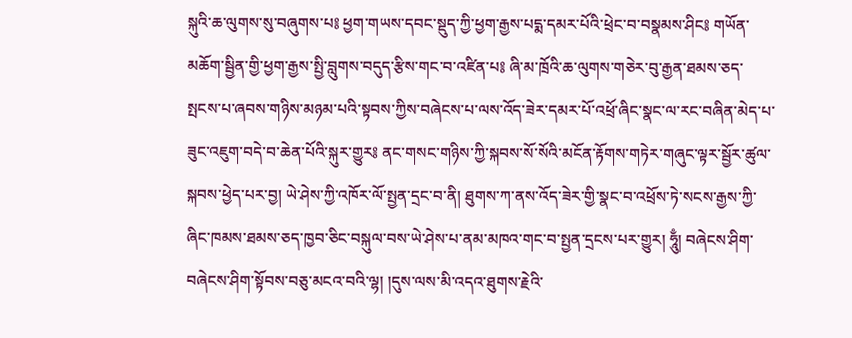སྐུའི་ཆ་ལུགས་སུ་བཞུགས་པ༔ ཕྱག་གཡས་དབང་སྡུད་ཀྱི་ཕྱག་རྒྱས་པདྨ་དམར་པོའི་ཕྲེང་བ་བསྣམས་ཤིང༔ གཡོན་མཆོག་སྦྱིན་གྱི་ཕྱག་རྒྱས་སྤྱི་བླུགས་བདུད་རྩིས་གང་བ་འཛིན་པ༔ ཞི་མ་ཁྲོའི་ཆ་ལུགས་གཅེར་བུ་རྒྱན་ཐམས་ཅད་སྤངས་པ་ཞབས་གཉིས་མཉམ་པའི་སྟབས་ཀྱིས་བཞེངས་པ་ལས་འོད་ཟེར་དམར་པོ་འཕྲོ་ཞིང་སྣང་ལ་རང་བཞིན་མེད་པ་ཟུང་འཇུག་བདེ་བ་ཆེན་པོའི་སྐུར་གྱུར༔ ནང་གསང་གཉིས་ཀྱི་སྐབས་སོ་སོའི་མངོན་རྟོགས་གཏེར་གཞུང་ལྟར་སྦྱོར་ཚུལ་སྐབས་ཕྱེད་པར་བྱ། ཡེ་ཤེས་ཀྱི་འཁོར་ལོ་སྤྱན་དྲང་བ་ནི། ཐུགས་ཀ་ནས་འོད་ཟེར་གྱི་སྣང་བ་འཕྲོས་ཏེ་སངས་རྒྱས་ཀྱི་ཞིང་ཁམས་ཐམས་ཅད་ཁྱབ་ཅིང་བསྐུལ་བས་ཡེ་ཤེས་པ་ནམ་མཁའ་གང་བ་སྤྱན་དྲངས་པར་གྱུར། ཧཱུྃ། བཞེངས་ཤིག་བཞེངས་ཤིག་སྟོབས་བཅུ་མངའ་བའི་ལྷ། །དུས་ལས་མི་འདའ་ཐུགས་རྗེའི་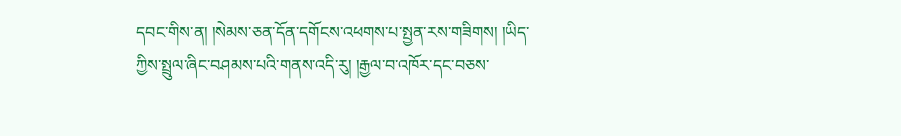དབང་གིས་ན། །སེམས་ཅན་དོན་དགོངས་འཕགས་པ་སྤྱན་རས་གཟིགས། །ཡིད་ཀྱིས་སྤྲུལ་ཞིང་བཤམས་པའི་གནས་འདི་རུ། །རྒྱལ་བ་འཁོར་དང་བཅས་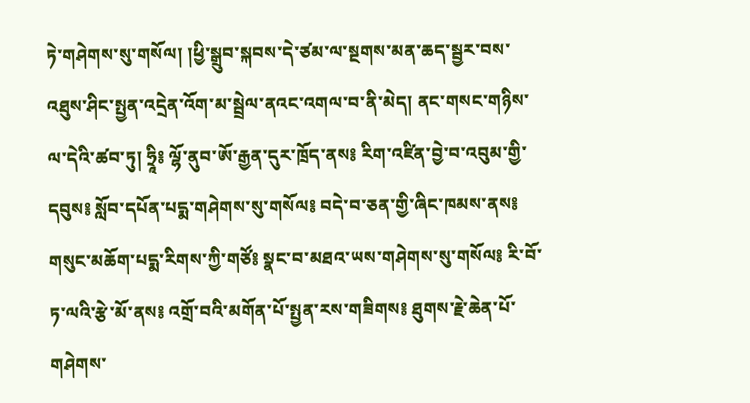ཏེ་གཤེགས་སུ་གསོལ། །ཕྱི་སྒྲུབ་སྐབས་དེ་ཙམ་ལ་སྔགས་མན་ཆད་སྦྱར་བས་འཐུས་ཤིང་སྤྱན་འདྲེན་འོག་མ་སྦྲེལ་ནའང་འགལ་བ་ནི་མེད། ནང་གསང་གཉིས་ལ་དེའི་ཚབ་ཏུ། ཧྲཱི༔ ལྷོ་ནུབ་ཨོ་རྒྱན་དུར་ཁྲོད་ནས༔ རིག་འཛིན་བྱེ་བ་འབུམ་གྱི་དབུས༔ སློབ་དཔོན་པདྨ་གཤེགས་སུ་གསོལ༔ བདེ་བ་ཅན་གྱི་ཞིང་ཁམས་ནས༔ གསུང་མཆོག་པདྨ་རིགས་ཀྱི་གཙོ༔ སྣང་བ་མཐའ་ཡས་གཤེགས་སུ་གསོལ༔ རི་བོ་ཏ་ལའི་རྩེ་མོ་ནས༔ འགྲོ་བའི་མགོན་པོ་སྤྱན་རས་གཟིགས༔ ཐུགས་རྗེ་ཆེན་པོ་གཤེགས་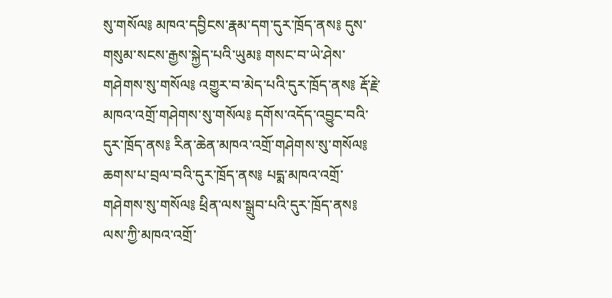སུ་གསོལ༔ མཁའ་དབྱིངས་རྣམ་དག་དུར་ཁྲོད་ནས༔ དུས་གསུམ་སངས་རྒྱས་སྐྱེད་པའི་ཡུམ༔ གསང་བ་ཡེ་ཤེས་གཤེགས་སུ་གསོལ༔ འགྱུར་བ་མེད་པའི་དུར་ཁྲོད་ནས༔ རྡོ་རྗེ་མཁའ་འགྲོ་གཤེགས་སུ་གསོལ༔ དགོས་འདོད་འབྱུང་བའི་དུར་ཁྲོད་ནས༔ རིན་ཆེན་མཁའ་འགྲོ་གཤེགས་སུ་གསོལ༔ ཆགས་པ་བྲལ་བའི་དུར་ཁྲོད་ནས༔ པདྨ་མཁའ་འགྲོ་གཤེགས་སུ་གསོལ༔ ཕྲིན་ལས་སྒྲུབ་པའི་དུར་ཁྲོད་ནས༔ ལས་ཀྱི་མཁའ་འགྲོ་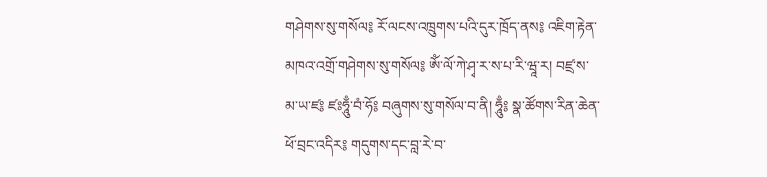གཤེགས་སུ་གསོལ༔ རོ་ལངས་འཁྲུགས་པའི་དུར་ཁྲོད་ནས༔ འཇིག་རྟེན་མཁའ་འགྲོ་གཤེགས་སུ་གསོལ༔ ཨོཾ་ལོ་ཀེ་ཤྭ་ར་ས་པ་རི་ཝཱ་ར། བཛྲ་ས་མ་ཡ་ཛ༔ ཛཿཧཱུྃ་བཾ་ཧོ༔ བཞུགས་སུ་གསོལ་བ་ནི། ཧཱུྃ༔ སྣ་ཚོགས་རིན་ཆེན་ཕོ་བྲང་འདིར༔ གདུགས་དང་བླ་རེ་བ་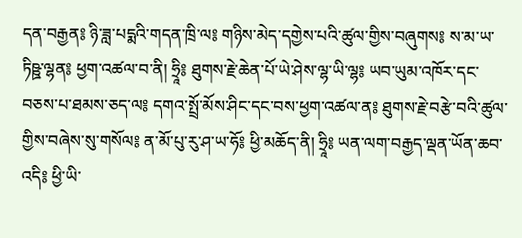དན་བརྒྱན༔ ཉི་ཟླ་པདྨའི་གདན་ཁྲི་ལ༔ གཉིས་མེད་དགྱེས་པའི་ཚུལ་གྱིས་བཞུགས༔ ས་མ་ཡ་ཏིཥྛ་ལྷན༔ ཕྱག་འཚལ་བ་ནི། ཧྲཱི༔ ཐུགས་རྗེ་ཆེན་པོ་ཡེ་ཤེས་ལྷ་ཡི་ལྷ༔ ཡབ་ཡུམ་འཁོར་དང་བཅས་པ་ཐམས་ཅད་ལ༔ དགའ་སྤྲོ་མོས་ཤིང་དང་བས་ཕྱག་འཚལ་ན༔ ཐུགས་རྗེ་བརྩེ་བའི་ཚུལ་གྱིས་བཞེས་སུ་གསོལ༔ ན་མོ་པུ་རུ་ཤ་ཡ་ཧོ༔ ཕྱི་མཆོད་ནི། ཧྲཱི༔ ཡན་ལག་བརྒྱད་ལྡན་ཡོན་ཆབ་འདི༔ ཕྱི་ཡི་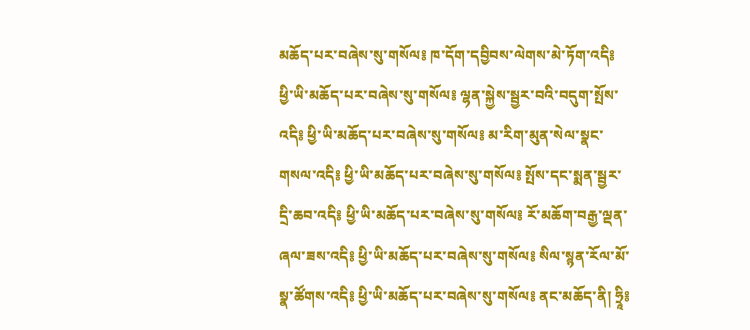མཆོད་པར་བཞེས་སུ་གསོལ༔ ཁ་དོག་དབྱིབས་ལེགས་མེ་ཏོག་འདི༔ ཕྱི་ཡི་མཆོད་པར་བཞེས་སུ་གསོལ༔ ལྷན་སྐྱེས་སྦྱར་བའི་བདུག་སྤོས་འདི༔ ཕྱི་ཡི་མཆོད་པར་བཞེས་སུ་གསོལ༔ མ་རིག་མུན་སེལ་སྣང་གསལ་འདི༔ ཕྱི་ཡི་མཆོད་པར་བཞེས་སུ་གསོལ༔ སྤོས་དང་སྨན་སྦྱར་དྲི་ཆབ་འདི༔ ཕྱི་ཡི་མཆོད་པར་བཞེས་སུ་གསོལ༔ རོ་མཆོག་བརྒྱ་ལྡན་ཞལ་ཟས་འདི༔ ཕྱི་ཡི་མཆོད་པར་བཞེས་སུ་གསོལ༔ སིལ་སྙན་རོལ་མོ་སྣ་ཚོགས་འདི༔ ཕྱི་ཡི་མཆོད་པར་བཞེས་སུ་གསོལ༔ ནང་མཆོད་ནི། ཧྲཱི༔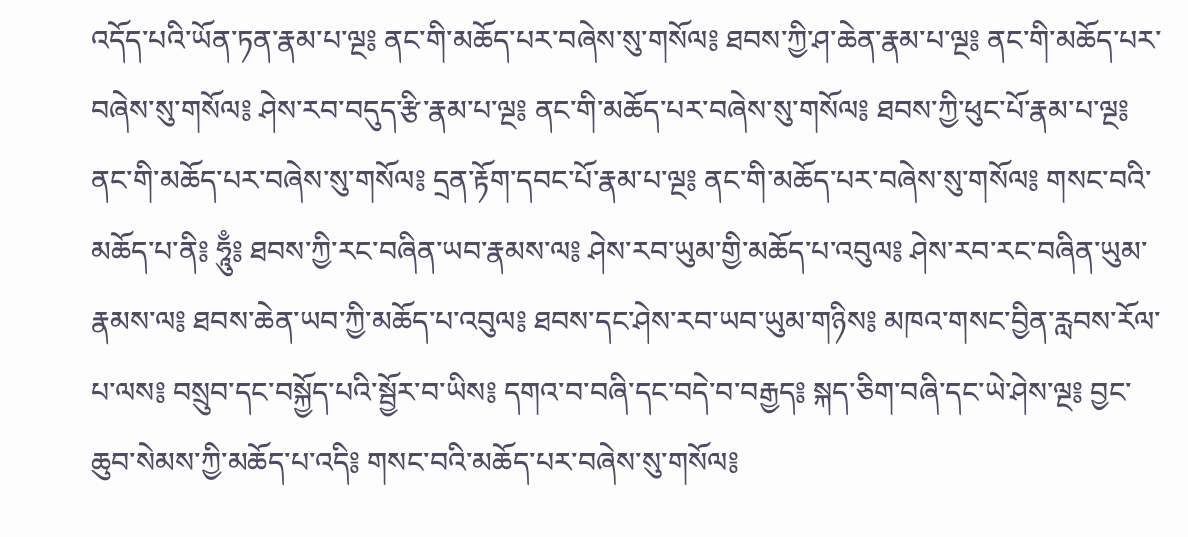འདོད་པའི་ཡོན་ཏན་རྣམ་པ་ལྔ༔ ནང་གི་མཆོད་པར་བཞེས་སུ་གསོལ༔ ཐབས་ཀྱི་ཤ་ཆེན་རྣམ་པ་ལྔ༔ ནང་གི་མཆོད་པར་བཞེས་སུ་གསོལ༔ ཤེས་རབ་བདུད་རྩི་རྣམ་པ་ལྔ༔ ནང་གི་མཆོད་པར་བཞེས་སུ་གསོལ༔ ཐབས་ཀྱི་ཕུང་པོ་རྣམ་པ་ལྔ༔ ནང་གི་མཆོད་པར་བཞེས་སུ་གསོལ༔ དྲན་རྟོག་དབང་པོ་རྣམ་པ་ལྔ༔ ནང་གི་མཆོད་པར་བཞེས་སུ་གསོལ༔ གསང་བའི་མཆོད་པ་ནི༔ ཧཱུྃ༔ ཐབས་ཀྱི་རང་བཞིན་ཡབ་རྣམས་ལ༔ ཤེས་རབ་ཡུམ་གྱི་མཆོད་པ་འབུལ༔ ཤེས་རབ་རང་བཞིན་ཡུམ་རྣམས་ལ༔ ཐབས་ཆེན་ཡབ་ཀྱི་མཆོད་པ་འབུལ༔ ཐབས་དང་ཤེས་རབ་ཡབ་ཡུམ་གཉིས༔ མཁའ་གསང་བྱིན་རླབས་རོལ་པ་ལས༔ བསྲུབ་དང་བསྐྱོད་པའི་སྦྱོར་བ་ཡིས༔ དགའ་བ་བཞི་དང་བདེ་བ་བརྒྱད༔ སྐད་ཅིག་བཞི་དང་ཡེ་ཤེས་ལྔ༔ བྱང་ཆུབ་སེམས་ཀྱི་མཆོད་པ་འདི༔ གསང་བའི་མཆོད་པར་བཞེས་སུ་གསོལ༔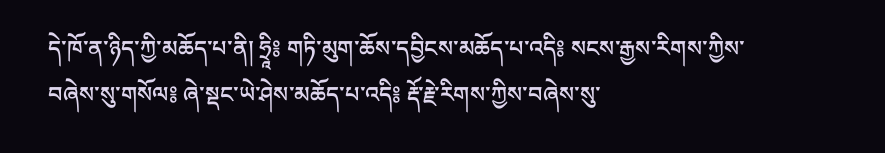དེ་ཁོ་ན་ཉིད་ཀྱི་མཆོད་པ་ནི། ཧྲཱི༔ གཏི་མུག་ཆོས་དབྱིངས་མཆོད་པ་འདི༔ སངས་རྒྱས་རིགས་ཀྱིས་བཞེས་སུ་གསོལ༔ ཞེ་སྡང་ཡེ་ཤེས་མཆོད་པ་འདི༔ རྡོ་རྗེ་རིགས་ཀྱིས་བཞེས་སུ་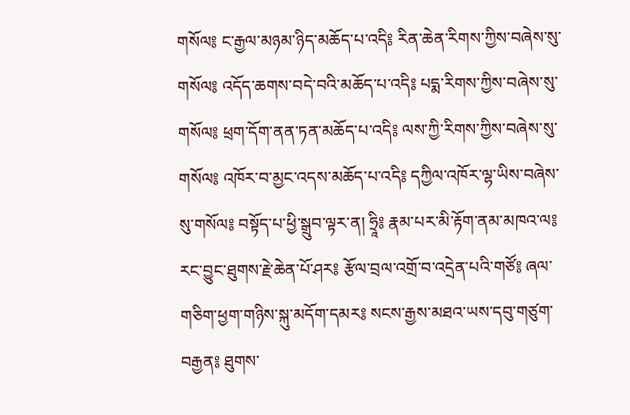གསོལ༔ ང་རྒྱལ་མཉམ་ཉིད་མཆོད་པ་འདི༔ རིན་ཆེན་རིགས་ཀྱིས་བཞེས་སུ་གསོལ༔ འདོད་ཆགས་བདེ་བའི་མཆོད་པ་འདི༔ པདྨ་རིགས་ཀྱིས་བཞེས་སུ་གསོལ༔ ཕྲག་དོག་ནན་ཏན་མཆོད་པ་འདི༔ ལས་ཀྱི་རིགས་ཀྱིས་བཞེས་སུ་གསོལ༔ འཁོར་བ་མྱང་འདས་མཆོད་པ་འདི༔ དཀྱིལ་འཁོར་ལྷ་ཡིས་བཞེས་སུ་གསོལ༔ བསྟོད་པ་ཕྱི་སྒྲུབ་ལྟར་ན། ཧྲཱི༔ རྣམ་པར་མི་རྟོག་ནམ་མཁའ་ལ༔ རང་བྱུང་ཐུགས་རྗེ་ཆེན་པོ་ཤར༔ རྩོལ་བྲལ་འགྲོ་བ་འདྲེན་པའི་གཙོ༔ ཞལ་གཅིག་ཕྱག་གཉིས་སྐུ་མདོག་དམར༔ སངས་རྒྱས་མཐའ་ཡས་དབུ་གཙུག་བརྒྱན༔ ཐུགས་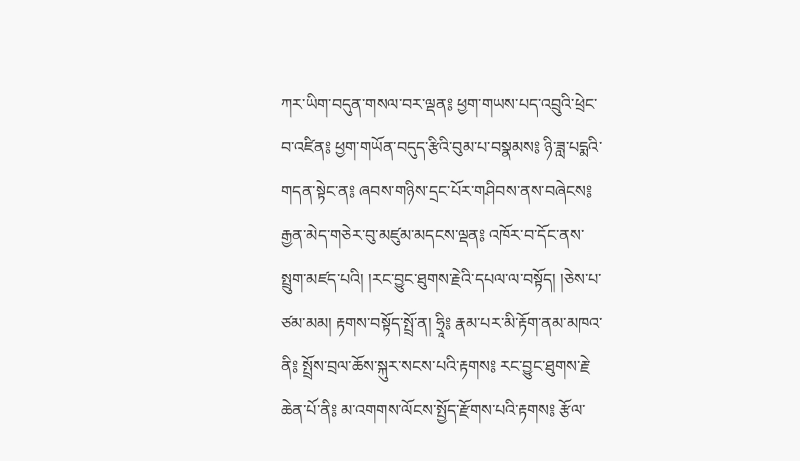ཀར་ཡིག་བདུན་གསལ་བར་ལྡན༔ ཕྱག་གཡས་པད་འབྲུའི་ཕྲེང་བ་འཛིན༔ ཕྱག་གཡོན་བདུད་རྩིའི་བུམ་པ་བསྣམས༔ ཉི་ཟླ་པདྨའི་གདན་སྟེང་ན༔ ཞབས་གཉིས་དྲང་པོར་གཤིབས་ནས་བཞེངས༔ རྒྱན་མེད་གཅེར་བུ་མཛུམ་མདངས་ལྡན༔ འཁོར་བ་དོང་ནས་སྤྲུག་མཛད་པའི། །རང་བྱུང་ཐུགས་རྗེའི་དཔལ་ལ་བསྟོད། །ཅེས་པ་ཙམ་མམ། རྟགས་བསྟོད་སྤྲོ་ན། ཧྲཱི༔ རྣམ་པར་མི་རྟོག་ནམ་མཁའ་ནི༔ སྤྲོས་བྲལ་ཆོས་སྐུར་སངས་པའི་རྟགས༔ རང་བྱུང་ཐུགས་རྗེ་ཆེན་པོ་ནི༔ མ་འགགས་ལོངས་སྤྱོད་རྫོགས་པའི་རྟགས༔ རྩོལ་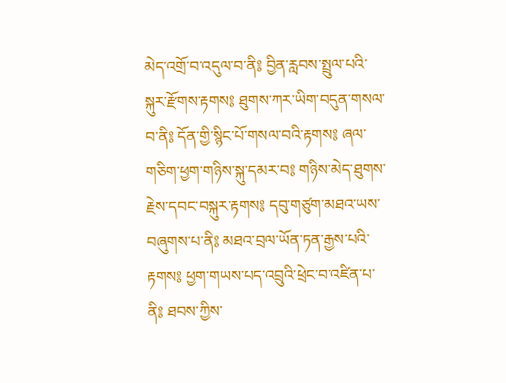མེད་འགྲོ་བ་འདུལ་བ་ནི༔ བྱིན་རླབས་སྤྲུལ་པའི་སྐུར་རྫོགས་རྟགས༔ ཐུགས་ཀར་ཡིག་བདུན་གསལ་བ་ནི༔ དོན་གྱི་སྙིང་པོ་གསལ་བའི་རྟགས༔ ཞལ་གཅིག་ཕྱག་གཉིས་སྐུ་དམར་བ༔ གཉིས་མེད་ཐུགས་རྗེས་དབང་བསྐུར་རྟགས༔ དབུ་གཙུག་མཐའ་ཡས་བཞུགས་པ་ནི༔ མཐའ་བྲལ་ཡོན་ཏན་རྒྱས་པའི་རྟགས༔ ཕྱག་གཡས་པད་འབྲུའི་ཕྲེང་བ་འཛིན་པ་ནི༔ ཐབས་ཀྱིས་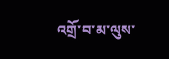འགྲོ་བ་མ་ལུས་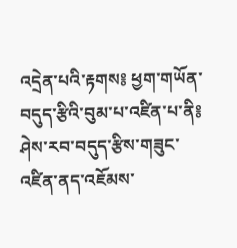འདྲེན་པའི་རྟགས༔ ཕྱག་གཡོན་བདུད་རྩིའི་བུམ་པ་འཛིན་པ་ནི༔ ཤེས་རབ་བདུད་རྩིས་གཟུང་འཛིན་ནད་འཇོམས་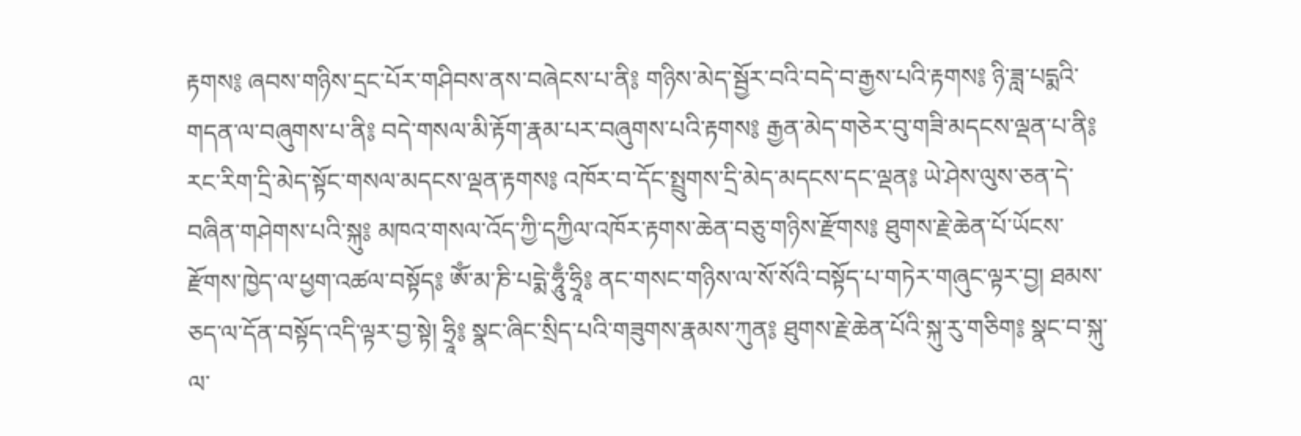རྟགས༔ ཞབས་གཉིས་དྲང་པོར་གཤིབས་ནས་བཞེངས་པ་ནི༔ གཉིས་མེད་སྦྱོར་བའི་བདེ་བ་རྒྱས་པའི་རྟགས༔ ཉི་ཟླ་པདྨའི་གདན་ལ་བཞུགས་པ་ནི༔ བདེ་གསལ་མི་རྟོག་རྣམ་པར་བཞུགས་པའི་རྟགས༔ རྒྱན་མེད་གཅེར་བུ་གཟི་མདངས་ལྡན་པ་ནི༔ རང་རིག་དྲི་མེད་སྟོང་གསལ་མདངས་ལྡན་རྟགས༔ འཁོར་བ་དོང་སྤྲུགས་དྲི་མེད་མདངས་དང་ལྡན༔ ཡེ་ཤེས་ལུས་ཅན་དེ་བཞིན་གཤེགས་པའི་སྐུ༔ མཁའ་གསལ་འོད་ཀྱི་དཀྱིལ་འཁོར་རྟགས་ཆེན་བཅུ་གཉིས་རྫོགས༔ ཐུགས་རྗེ་ཆེན་པོ་ཡོངས་རྫོགས་ཁྱེད་ལ་ཕྱག་འཚལ་བསྟོད༔ ཨོཾ་མ་ཎི་པདྨེ་ཧཱུྃ་ཧྲཱི༔ ནང་གསང་གཉིས་ལ་སོ་སོའི་བསྟོད་པ་གཏེར་གཞུང་ལྟར་བྱ། ཐམས་ཅད་ལ་དོན་བསྟོད་འདི་ལྟར་བྱ་སྟེ། ཧྲཱི༔ སྣང་ཞིང་སྲིད་པའི་གཟུགས་རྣམས་ཀུན༔ ཐུགས་རྗེ་ཆེན་པོའི་སྐུ་རུ་གཅིག༔ སྣང་བ་སྐུ་ལ་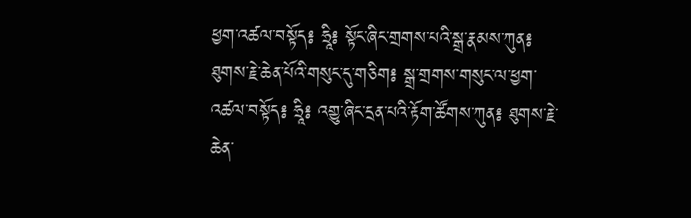ཕྱག་འཚལ་བསྟོད༔ ཧྲཱི༔ སྟོང་ཞིང་གྲགས་པའི་སྒྲ་རྣམས་ཀུན༔ ཐུགས་རྗེ་ཆེན་པོའི་གསུང་དུ་གཅིག༔ སྒྲ་གྲགས་གསུང་ལ་ཕྱག་འཚལ་བསྟོད༔ ཧྲཱི༔ འགྱུ་ཞིང་དྲན་པའི་རྟོག་ཚོགས་ཀུན༔ ཐུགས་རྗེ་ཆེན་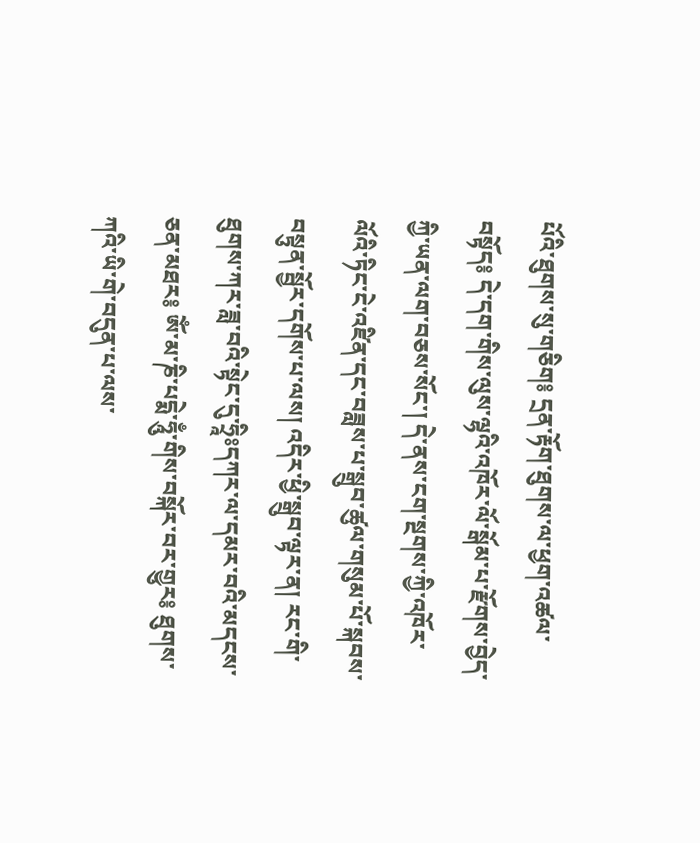པོའི་ཐུགས་སུ་གཅིག༔ དྲན་རྟོག་ཐུགས་ལ་ཕྱག་འཚལ་བསྟོད༔ དེ་དག་གིས་ལུས་ལྷའི་འཁོར་ལོ་སྒོམ་པ་རྫོགས་བྱེད་ཀྱི་ཡན་ལག་བཅས་སོང་། དེ་ནས་ངག་སྔགས་ཀྱི་འཁོར་ལོའི་ཏིང་ངེ་འཛིན་དང་བཟླས་པ་སྒྲུབ་ཚུལ་གསུམ་པོ་སྐབས་བསྟུན་སྦྱོར་དགོས་པ་ལས། འདིར་ཕྱི་སྒྲུབ་ལྟར་ན། རང་གི་ཐུགས་ཀར་ཟླ་བའི་སྟེང་དུ་ཧྲཱིཿདཀར་ལ་དམར་བའི་མདངས་ཅན་མཐར༔ ཨོཾ་མ་ཎི་པདྨེ་ཧཱུྃ་གིས་བསྐོར་བར་གྱུར༔ ཐུགས་ཀའི་ཡི་གེ་བདུན་པ་ལས་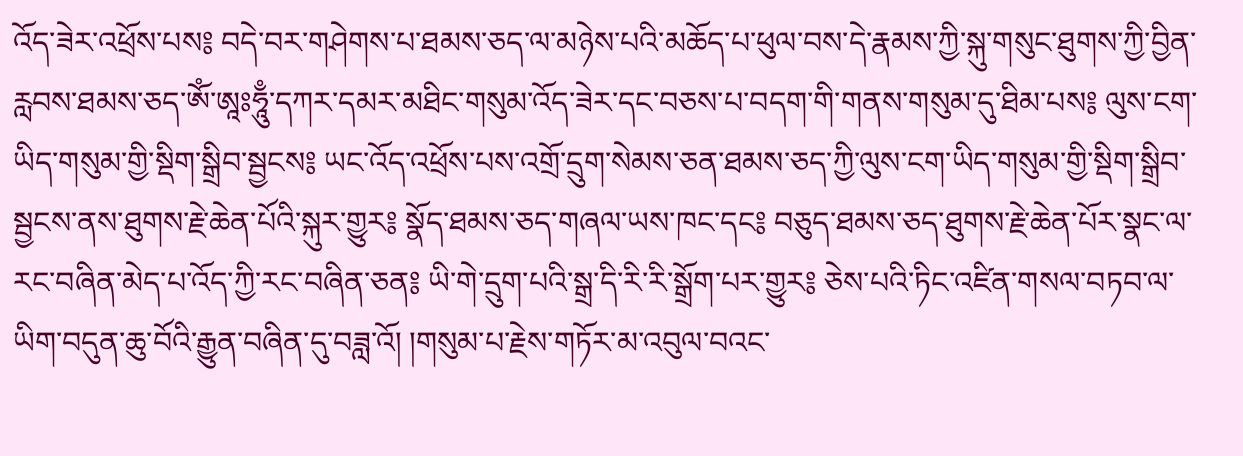འོད་ཟེར་འཕྲོས་པས༔ བདེ་བར་གཤེགས་པ་ཐམས་ཅད་ལ་མཉེས་པའི་མཆོད་པ་ཕུལ་བས་དེ་རྣམས་ཀྱི་སྐུ་གསུང་ཐུགས་ཀྱི་བྱིན་རླབས་ཐམས་ཅད་ཨོཾ་ཨཱཿཧཱུྃ་དཀར་དམར་མཐིང་གསུམ་འོད་ཟེར་དང་བཅས་པ་བདག་གི་གནས་གསུམ་དུ་ཐིམ་པས༔ ལུས་ངག་ཡིད་གསུམ་གྱི་སྡིག་སྒྲིབ་སྦྱངས༔ ཡང་འོད་འཕྲོས་པས་འགྲོ་དྲུག་སེམས་ཅན་ཐམས་ཅད་ཀྱི་ལུས་ངག་ཡིད་གསུམ་གྱི་སྡིག་སྒྲིབ་སྦྱངས་ནས་ཐུགས་རྗེ་ཆེན་པོའི་སྐུར་གྱུར༔ སྣོད་ཐམས་ཅད་གཞལ་ཡས་ཁང་དང༔ བཅུད་ཐམས་ཅད་ཐུགས་རྗེ་ཆེན་པོར་སྣང་ལ་རང་བཞིན་མེད་པ་འོད་ཀྱི་རང་བཞིན་ཅན༔ ཡི་གེ་དྲུག་པའི་སྒྲ་དི་རི་རི་སྒྲོག་པར་གྱུར༔ ཅེས་པའི་ཏིང་འཛིན་གསལ་བཏབ་ལ་ཡིག་བདུན་ཆུ་བོའི་རྒྱུན་བཞིན་དུ་བཟླ་འོ། །གསུམ་པ་རྗེས་གཏོར་མ་འབུལ་བའང་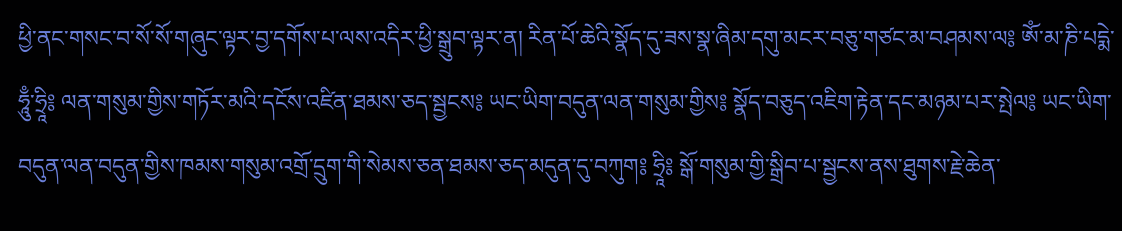ཕྱི་ནང་གསང་བ་སོ་སོ་གཞུང་ལྟར་བྱ་དགོས་པ་ལས་འདིར་ཕྱི་སྒྲུབ་ལྟར་ན། རིན་པོ་ཆེའི་སྣོད་དུ་ཟས་སྣ་ཞིམ་དགུ་མངར་བཅུ་གཙང་མ་བཤམས་ལ༔ ཨོཾ་མ་ཎི་པདྨེ་ཧཱུྃ་ཧྲཱི༔ ལན་གསུམ་གྱིས་གཏོར་མའི་དངོས་འཛིན་ཐམས་ཅད་སྦྱངས༔ ཡང་ཡིག་བདུན་ལན་གསུམ་གྱིས༔ སྣོད་བཅུད་འཇིག་རྟེན་དང་མཉམ་པར་སྤེལ༔ ཡང་ཡིག་བདུན་ལན་བདུན་གྱིས་ཁམས་གསུམ་འགྲོ་དྲུག་གི་སེམས་ཅན་ཐམས་ཅད་མདུན་དུ་བཀུག༔ ཧྲཱི༔ སྒོ་གསུམ་གྱི་སྒྲིབ་པ་སྦྱངས་ནས་ཐུགས་རྗེ་ཆེན་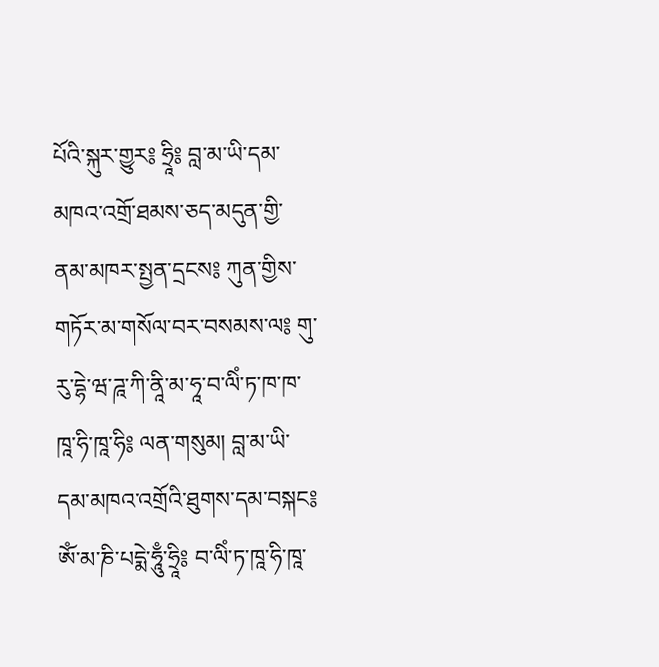པོའི་སྐུར་གྱུར༔ ཧྲཱི༔ བླ་མ་ཡི་དམ་མཁའ་འགྲོ་ཐམས་ཅད་མདུན་གྱི་ནམ་མཁར་སྤྱན་དྲངས༔ ཀུན་གྱིས་གཏོར་མ་གསོལ་བར་བསམས་ལ༔ གུ་རུ་དྷེ་ཝ་ཌཱ་ཀི་ནཱི་མ་ཧཱ་བ་ལིཾ་ཏ་ཁ་ཁ་ཁཱ་ཧི་ཁཱ་ཧི༔ ལན་གསུམ། བླ་མ་ཡི་དམ་མཁའ་འགྲོའི་ཐུགས་དམ་བསྐང༔ ཨོཾ་མ་ཎི་པདྨེ་ཧཱུྃ་ཧྲཱི༔ བ་ལིཾ་ཏ་ཁཱ་ཧི་ཁཱ་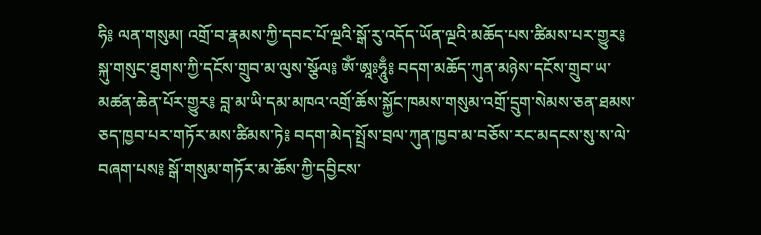ཧི༔ ལན་གསུམ། འགྲོ་བ་རྣམས་ཀྱི་དབང་པོ་ལྔའི་སྒོ་རུ་འདོད་ཡོན་ལྔའི་མཆོད་པས་ཚིམས་པར་གྱུར༔ སྐུ་གསུང་ཐུགས་ཀྱི་དངོས་གྲུབ་མ་ལུས་སྩོལ༔ ཨོཾ་ཨཱཿཧཱུྃ༔ བདག་མཆོད་ཀུན་མཉེས་དངོས་གྲུབ་ཡ་མཚན་ཆེན་པོར་གྱུར༔ བླ་མ་ཡི་དམ་མཁའ་འགྲོ་ཆོས་སྐྱོང་ཁམས་གསུམ་འགྲོ་དྲུག་སེམས་ཅན་ཐམས་ཅད་ཁྱབ་པར་གཏོར་མས་ཚིམས་ཏེ༔ བདག་མེད་སྤྲོས་བྲལ་ཀུན་ཁྱབ་མ་བཅོས་རང་མདངས་སུ་ས་ལེ་བཞག་པས༔ སྒོ་གསུམ་གཏོར་མ་ཆོས་ཀྱི་དབྱིངས་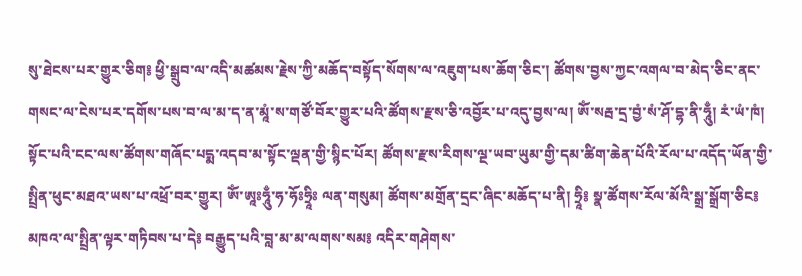སུ་ཐེངས་པར་གྱུར་ཅིག༔ ཕྱི་སྒྲུབ་ལ་འདི་མཚམས་རྗེས་ཀྱི་མཆོད་བསྟོད་སོགས་ལ་འཇུག་པས་ཆོག་ཅིང་། ཚོགས་བྱས་ཀྱང་འགལ་བ་མེད་ཅིང་ནང་གསང་ལ་ངེས་པར་དགོས་པས་བ་ལ་མ་ད་ན་མཱཾ་ས་གཙོ་བོར་གྱུར་པའི་ཚོགས་རྫས་ཅི་འབྱོར་པ་འདུ་བྱས་ལ། ཨོཾ་སརྦ་དྲ་བྱཾ་སཾ་ཤོ་དྷ་ནི་ཧཱུྃ། རཾ་ཡཾ་ཁཾ། སྟོང་པའི་ངང་ལས་ཚོགས་གཞོང་པདྨ་འདབ་མ་སྟོང་ལྡན་གྱི་སྙིང་པོར། ཚོགས་རྫས་རིགས་ལྔ་ཡབ་ཡུམ་གྱི་དམ་ཚིག་ཆེན་པོའི་རོལ་པ་འདོད་ཡོན་གྱི་སྤྲིན་ཕུང་མཐའ་ཡས་པ་འཕྲོ་བར་གྱུར། ཨོཾ་ཨཱཿཧཱུྃ་ཧ་ཧོཿཧྲཱིཿ ལན་གསུམ། ཚོགས་མགྲོན་དྲང་ཞིང་མཆོད་པ་ནི། ཧྲཱི༔ སྣ་ཚོགས་རོལ་མོའི་སྒྲ་སྒྲོག་ཅིང༔ མཁའ་ལ་སྤྲིན་ལྟར་གཏིབས་པ་དེ༔ བརྒྱུད་པའི་བླ་མ་མ་ལགས་སམ༔ འདིར་གཤེགས་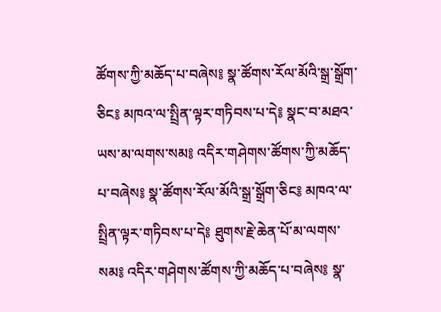ཚོགས་ཀྱི་མཆོད་པ་བཞེས༔ སྣ་ཚོགས་རོལ་མོའི་སྒྲ་སྒྲོག་ཅིང༔ མཁའ་ལ་སྤྲིན་ལྟར་གཏིབས་པ་དེ༔ སྣང་བ་མཐའ་ཡས་མ་ལགས་སམ༔ འདིར་གཤེགས་ཚོགས་ཀྱི་མཆོད་པ་བཞེས༔ སྣ་ཚོགས་རོལ་མོའི་སྒྲ་སྒྲོག་ཅིང༔ མཁའ་ལ་སྤྲིན་ལྟར་གཏིབས་པ་དེ༔ ཐུགས་རྗེ་ཆེན་པོ་མ་ལགས་སམ༔ འདིར་གཤེགས་ཚོགས་ཀྱི་མཆོད་པ་བཞེས༔ སྣ་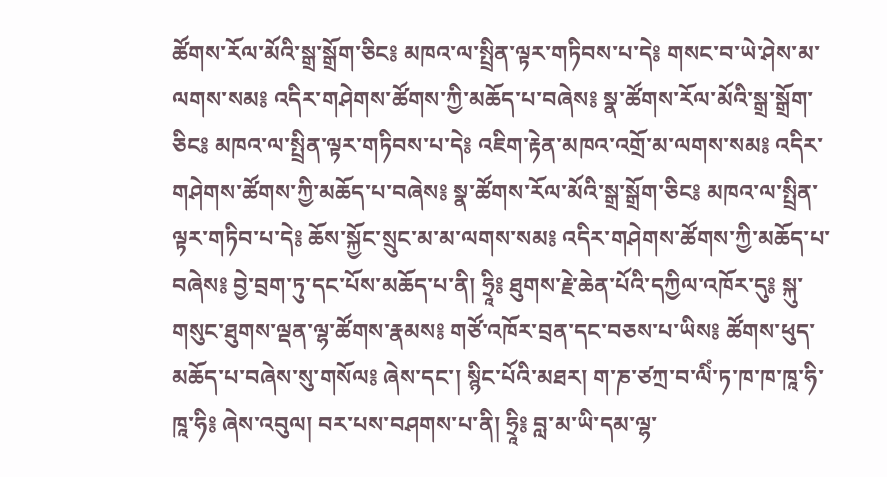ཚོགས་རོལ་མོའི་སྒྲ་སྒྲོག་ཅིང༔ མཁའ་ལ་སྤྲིན་ལྟར་གཏིབས་པ་དེ༔ གསང་བ་ཡེ་ཤེས་མ་ལགས་སམ༔ འདིར་གཤེགས་ཚོགས་ཀྱི་མཆོད་པ་བཞེས༔ སྣ་ཚོགས་རོལ་མོའི་སྒྲ་སྒྲོག་ཅིང༔ མཁའ་ལ་སྤྲིན་ལྟར་གཏིབས་པ་དེ༔ འཇིག་རྟེན་མཁའ་འགྲོ་མ་ལགས་སམ༔ འདིར་གཤེགས་ཚོགས་ཀྱི་མཆོད་པ་བཞེས༔ སྣ་ཚོགས་རོལ་མོའི་སྒྲ་སྒྲོག་ཅིང༔ མཁའ་ལ་སྤྲིན་ལྟར་གཏིབ་པ་དེ༔ ཆོས་སྐྱོང་སྲུང་མ་མ་ལགས་སམ༔ འདིར་གཤེགས་ཚོགས་ཀྱི་མཆོད་པ་བཞེས༔ བྱེ་བྲག་ཏུ་དང་པོས་མཆོད་པ་ནི། ཧྲཱི༔ ཐུགས་རྗེ་ཆེན་པོའི་དཀྱིལ་འཁོར་དུ༔ སྐུ་གསུང་ཐུགས་ལྡན་ལྷ་ཚོགས་རྣམས༔ གཙོ་འཁོར་བྲན་དང་བཅས་པ་ཡིས༔ ཚོགས་ཕུད་མཆོད་པ་བཞེས་སུ་གསོལ༔ ཞེས་དང་། སྙིང་པོའི་མཐར། ག་ཎ་ཙཀྲ་བ་ལིཾ་ཏ་ཁ་ཁ་ཁཱ་ཧི་ཁཱ་ཧི༔ ཞེས་འབུལ། བར་པས་བཤགས་པ་ནི། ཧྲཱི༔ བླ་མ་ཡི་དམ་ལྷ་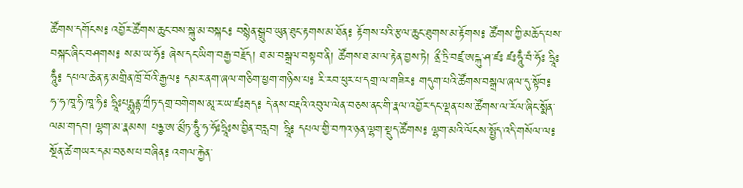ཚོགས་དགོངས༔ འབྱོར་ཚོགས་ཆུང་བས་སྐུ་མ་བསྐང༔ བསྙེན་སྒྲུབ་ཡུན་ཐུང་རྟགས་མ་ཐོན༔ རྟོགས་པའི་རྩལ་ཆུང་ཐུགས་མ་རྟོགས༔ ཚོགས་ཀྱི་མཆོད་པས་བསྐང་ཞིང་བཤགས༔ ས་མ་ཡ་ཧོ༔ ཞེས་དང་ཡིག་བརྒྱ་བརྗོད། ཐ་མ་བསྒྲལ་བསྟབ་ནི། ཚོགས་ཐ་མ་ལ་རྟེན་བྱས་ཏེ། ནྲྀ་ཏྲི་བཛྲ་ཨངྐུ་ཤ་ཛཿ ཛཿཧཱུྃ་བཾ་ཧོཿ ཧྲཱིཿཧཱུྃ༔ དཔལ་ཆེན་རྟ་མགྲིན་ཁྲོ་བོའི་རྒྱལ༔ དམར་ནག་ཞལ་གཅིག་ཕྱག་གཉིས་པ༔ རི་རབ་ཕུར་པ་དགྲ་ལ་གཟིར༔ གདུག་པའི་ཚོགས་བསྒྲལ་ཞལ་དུ་སྟོབ༔ ཧ་ཧ་ཁཱ་ཧི་ཁཱ་ཧི༔ ཧྲཱིཿཔདྨཱནྟ་ཀྲྀཏ་དགྲ་བགེགས་མཱ་ར་ཡ་ཛཿརྦད༔ དེ་ནས་བརྡའི་འབུལ་ལེན་བཅས་ནང་གི་རྣལ་འབྱོར་དང་ལྡན་པས་ཚོགས་ལ་རོལ་ཞིང་སྨོན་ལམ་གདབ། ལྷག་མ་རྣམས། པཉྩ་ཨ་མྲྀཏ་ཧཱུྃ་ཧ་ཧོཿཧྲཱིཿས་བྱིན་བརླབ། ཧྲཱི༔ དཔལ་གྱི་བཀའ་ཉན་ལྷག་སྡུད་ཚོགས༔ ལྷག་མའི་ལོངས་སྤྱོད་འདི་གསོལ་ལ༔ སྔོན་ཚེ་གཡར་དམ་བཅས་པ་བཞིན༔ འགལ་རྐྱེན་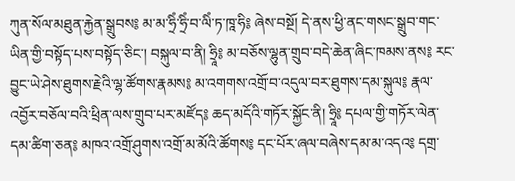ཀུན་སོལ་མཐུན་རྐྱེན་སྒྲུབས༔ མ་མ་ཧྲིཾ་ཧྲིཾ་བ་ལིཾ་ཏ་ཁཱ་ཧི༔ ཞེས་བསྔོ། དེ་ནས་ཕྱི་ནང་གསང་སྒྲུབ་གང་ཡིན་གྱི་བསྟོད་པས་བསྟོད་ཅིང་། བསྐུལ་བ་ནི། ཧྲཱི༔ མ་བཅོས་ལྷུན་གྲུབ་བདེ་ཆེན་ཞིང་ཁམས་ནས༔ རང་བྱུང་ཡེ་ཤེས་ཐུགས་རྗེའི་ལྷ་ཚོགས་རྣམས༔ མ་འགགས་འགྲོ་བ་འདུལ་བར་ཐུགས་དམ་སྐུལ༔ རྣལ་འབྱོར་བཅོལ་བའི་ཕྲིན་ལས་གྲུབ་པར་མཛོད༔ ཆད་མདོའི་གཏོར་སྐྱོང་ནི། ཧྲཱི༔ དཔལ་གྱི་གཏོར་ལེན་དམ་ཚིག་ཅན༔ མཁའ་འགྲོ་ཤུགས་འགྲོ་མ་མོའི་ཚོགས༔ དང་པོར་ཞལ་བཞེས་དམ་མ་འདའ༔ དགྲ་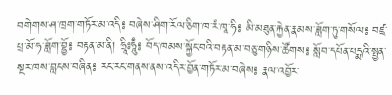བགེགས་ཤ་ཁྲག་གཏོར་མ་འདི༔ བཞེས་ཤིག་རོལ་ཅིག་ཁ་རཾ་ཁཱ་ཧི༔ མི་མཐུན་རྐྱེན་རྣམས་ཟློག་ཏུ་གསོལ༔ བཛྲ་པྲ་མོ་ཧ་ཟློག་བྷྱོ༔ བརྟན་མ་ནི། ཧྲཱིཿཧཱུྃ༔ བོད་ཁམས་སྐྱོང་བའི་བརྟན་མ་བཅུ་གཉིས་ཚོགས༔ སློབ་དཔོན་པདྨའི་སྤྱན་སྔར་ཁས་བླངས་བཞིན༔ རང་རང་གནས་ནས་འདིར་བྱོན་གཏོར་མ་བཞེས༔ རྣལ་འབྱོར་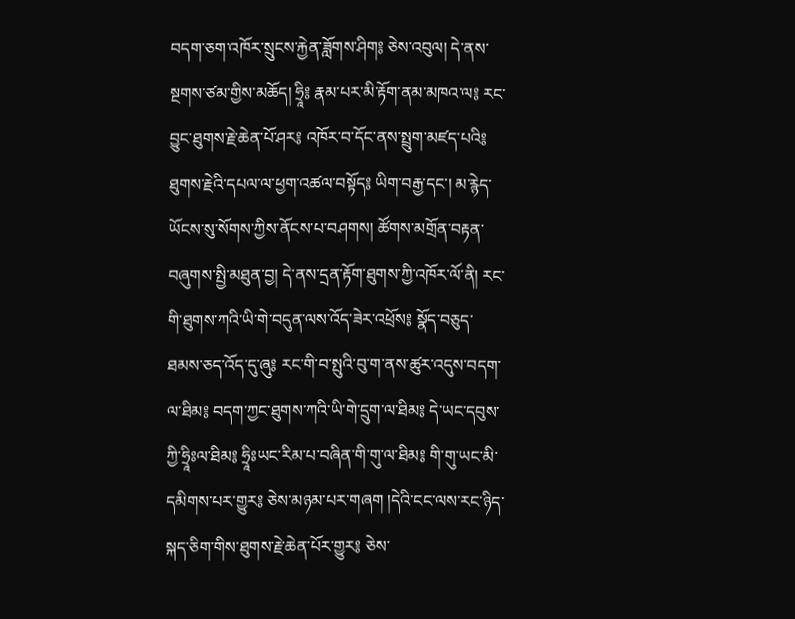བདག་ཅག་འཁོར་སྲུངས་རྐྱེན་ཟློགས་ཤིག༔ ཅེས་འབུལ། དེ་ནས་སྔགས་ཙམ་གྱིས་མཆོད། ཧྲཱི༔ རྣམ་པར་མི་རྟོག་ནམ་མཁའ་ལ༔ རང་བྱུང་ཐུགས་རྗེ་ཆེན་པོ་ཤར༔ འཁོར་བ་དོང་ནས་སྤྲུག་མཛད་པའི༔ ཐུགས་རྗེའི་དཔལ་ལ་ཕྱག་འཚལ་བསྟོད༔ ཡིག་བརྒྱ་དང་། མ་རྙེད་ཡོངས་སུ་སོགས་ཀྱིས་ནོངས་པ་བཤགས། ཚོགས་མགྲོན་བརྟན་བཞུགས་སྤྱི་མཐུན་བྱ། དེ་ནས་དྲན་རྟོག་ཐུགས་ཀྱི་འཁོར་ལོ་ནི། རང་གི་ཐུགས་ཀའི་ཡི་གེ་བདུན་ལས་འོད་ཟེར་འཕྲོས༔ སྣོད་བཅུད་ཐམས་ཅད་འོད་དུ་ཞུ༔ རང་གི་བ་སྤུའི་བུ་ག་ནས་ཚུར་འདུས་བདག་ལ་ཐིམ༔ བདག་ཀྱང་ཐུགས་ཀའི་ཡི་གེ་དྲུག་ལ་ཐིམ༔ དེ་ཡང་དབུས་ཀྱི་ཧྲཱིཿལ་ཐིམ༔ ཧྲཱིཿཡང་རིམ་པ་བཞིན་གི་གུ་ལ་ཐིམ༔ གི་གུ་ཡང་མི་དམིགས་པར་གྱུར༔ ཅེས་མཉམ་པར་གཞག །དེའི་ངང་ལས་རང་ཉིད་སྐད་ཅིག་གིས་ཐུགས་རྗེ་ཆེན་པོར་གྱུར༔ ཅེས་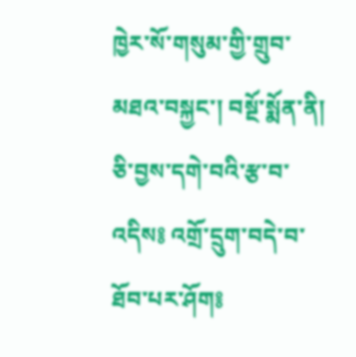ཁྱེར་སོ་གསུམ་གྱི་གྲུབ་མཐའ་བསྐྱང་། བསྔོ་སྨོན་ནི། ཅི་བྱས་དགེ་བའི་རྩ་བ་འདིས༔ འགྲོ་དྲུག་བདེ་བ་ཐོབ་པར་ཤོག༔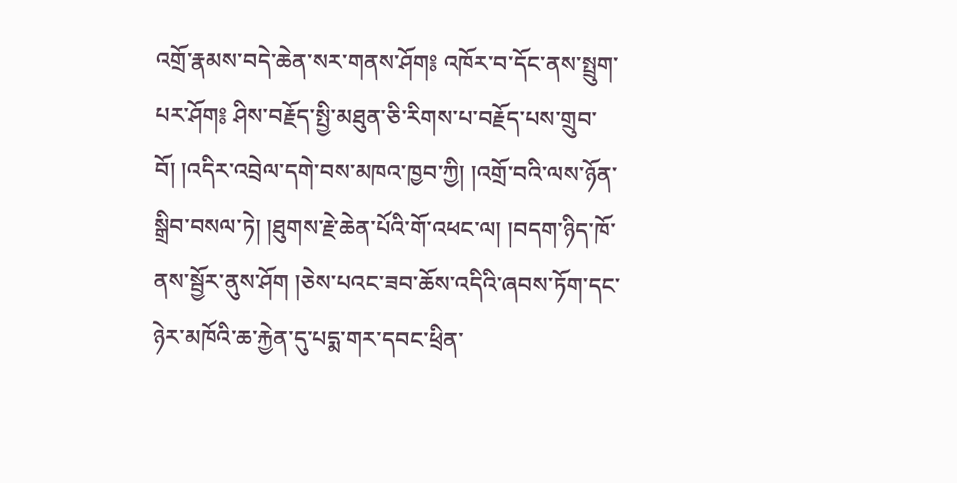འགྲོ་རྣམས་བདེ་ཆེན་སར་གནས་ཤོག༔ འཁོར་བ་དོང་ནས་སྤྲུག་པར་ཤོག༔ ཤིས་བརྗོད་སྤྱི་མཐུན་ཅི་རིགས་པ་བརྗོད་པས་གྲུབ་བོ། །འདིར་འབྲེལ་དགེ་བས་མཁའ་ཁྱབ་ཀྱི། །འགྲོ་བའི་ལས་ཉོན་སྒྲིབ་བསལ་ཏེ། །ཐུགས་རྗེ་ཆེན་པོའི་གོ་འཕང་ལ། །བདག་ཉིད་ཁོ་ནས་སྦྱོར་ནུས་ཤོག །ཅེས་པའང་ཟབ་ཆོས་འདིའི་ཞབས་ཏོག་དང་ཉེར་མཁོའི་ཆ་རྐྱེན་དུ་པདྨ་གར་དབང་ཕྲིན་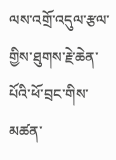ལས་འགྲོ་འདུལ་རྩལ་གྱིས་ཐུགས་རྗེ་ཆེན་པོའི་ཕོ་བྲང་གིས་མཚན་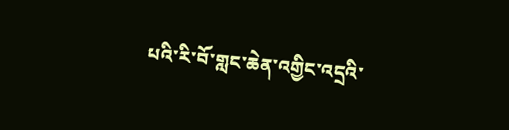པའི་རི་བོ་གླང་ཆེན་འགྱིང་འདྲའི་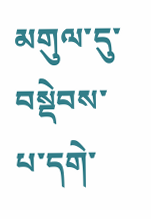མགུལ་དུ་བསྡེབས་པ་དགེ་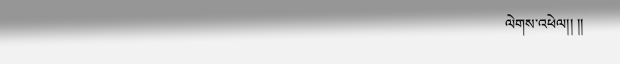ལེགས་འཕེལ།། །།